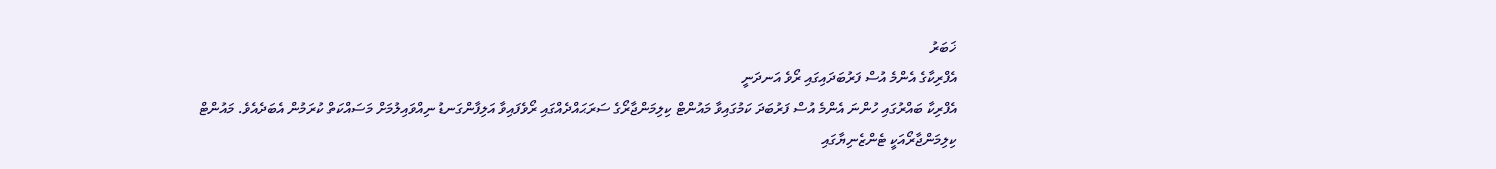ޚަބަރު
އެފްރިކާގެ އެންމެ އުސް ފަރުބަދައިގައި ރޯވެ އަނދަނީ
އެފްރިކާ ބައްރުގައި ހުންނަ އެންމެ އުސް ފަރުބަދަ ކަމުގައިވާ މައުންޓް ކިލިމަންޖާރޯގެ ސަރަޙައްދެއްގައި ރޯވެފައިވާ އަލިފާންގަނޑު ނިއްވައިލުމަށް މަސައްކަތް ކުރަމުން އެބަދެއެވެ. މައުންޓް ކިލިމަންޖާރޯއަކީ ޓެންޒެނިޔާގައި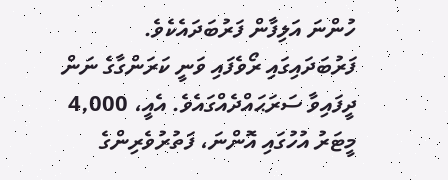ހުންނަ އަލިފާން ފަރުބަދައެކެވެ.
ފަރުބަދައިގައި ރޯވެފައި ވަނީ ކަރަންގާގެ ނަން ދީފައިވާ ސަރަޙައްދެއްގައެވެ. އެއީ، 4,000 މީޓަރު އުހުގައި އޮންނަ، ފަތުރުވެރިންގެ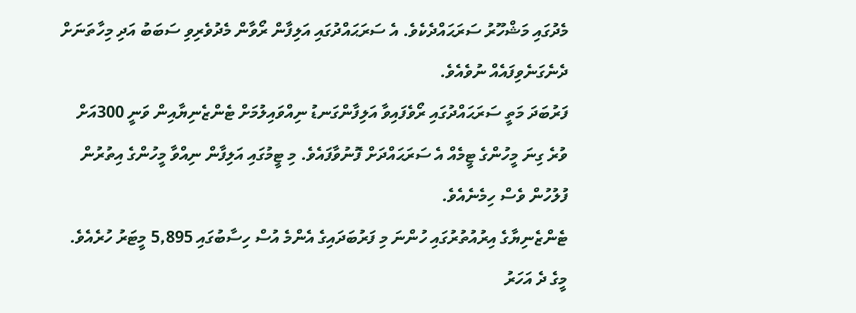މެދުގައި މަޝްހޫރު ސަރަޙައްދެކެވެ. އެ ސަރަޙައްދުގައި އަލިފާން ރޯވާން މެދުވެރިވި ސަބަބު އަދި މިހާތަނަށް ދެނެގަނެވިފައެއް ނުވެއެވެ.
ފަރުބަދަ މަތީ ސަރަޙައްދުގައި ރޯވެފައިވާ އަލިފާންގަނޑު ނިއްވައިލުމަށް ޓެންޒެނިޔާއިން ވަނީ 300އަށް ވުރެ ގިނަ މީހުންގެ ޓީމެއް އެ ސަރަޙައްދަށް ފޮނުވާފައެވެ. މި ޓީމުގައި އަލިފާން ނިއްވާ މީހުންގެ އިތުރުން ފުލުހުން ވެސް ހިމެނެއެވެ.
ޓެންޒެނިޔާގެ އިރުއުތުރުގައި ހުންނަ މި ފަރުބަދައިގެ އެންމެ އުސް ހިސާބުގައި 5,895 މީޓަރު ހުރެއެވެ. މީގެ ދެ އަހަރު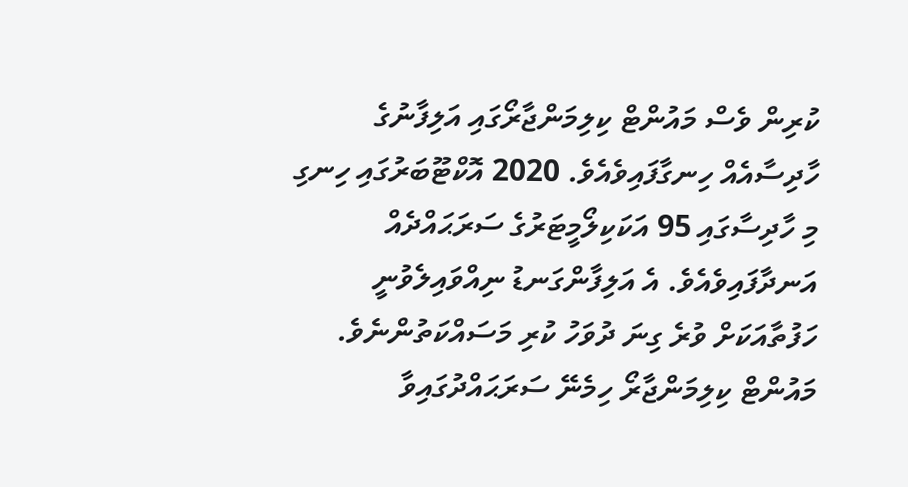ކުރިން ވެސް މައުންޓް ކިލިމަންޖާރޯގައި އަލިފާނުގެ ހާދިސާއެއް ހިނގާފައިވެއެވެ. 2020 އޮކްޓޫބަރުގައި ހިނގި މި ހާދިސާގައި 95 އަކަކިލޯމީޓަރުގެ ސަރަޙައްދެއް އަނދާފައިވެއެވެ. އެ އަލިފާންގަނޑު ނިއްވައިލެވުނީ ހަފުތާއަކަށް ވުރެ ގިނަ ދުވަހު ކުރި މަސައްކަތުންނެވެ.
މައުންޓް ކިލިމަންޖާރޯ ހިމެނޭ ސަރަޙައްދުގައިވާ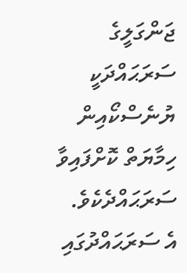ޖަންގަލީގެ ސަރަޙައްދަކީ ޔުނެސްކޯއިން ހިމާޔަތް ކޮށްފައިވާ ސަރަޙައްދެކެވެ. އެ ސަރަޙައްދުގައި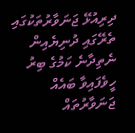ދިރިއުޅޭ ޖަނަވާރުތަކުގައި ތެރޭގައި ދުނިޔެއިން ނެތިދާނެ ކަމުގެ ބިރު ހީވެފައިވާ ބައެއް ޖަނަވާރުތައް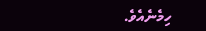ހިމެނެއެވެ.